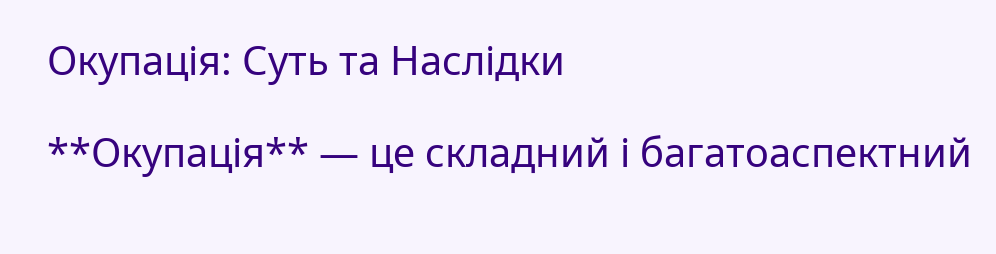Окупація: Суть та Наслідки

**Окупація** — це складний і багатоаспектний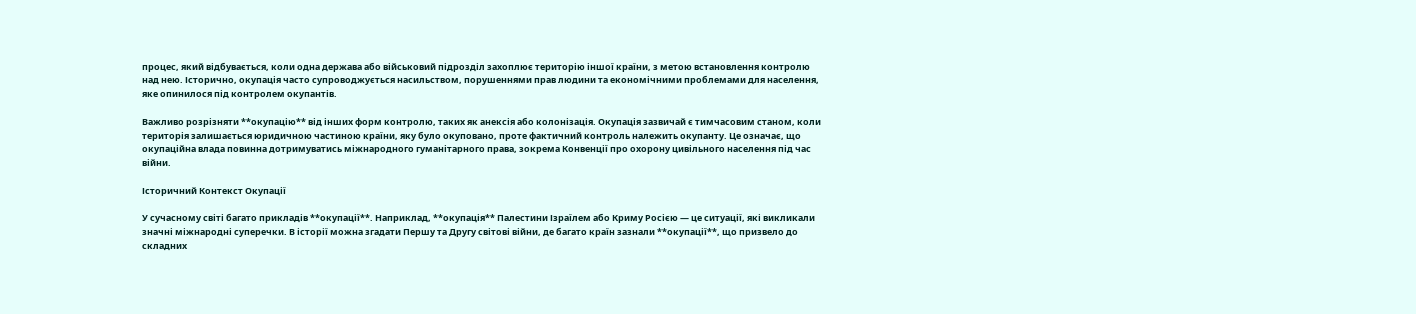процес, який відбувається, коли одна держава або військовий підрозділ захоплює територію іншої країни, з метою встановлення контролю над нею. Історично, окупація часто супроводжується насильством, порушеннями прав людини та економічними проблемами для населення, яке опинилося під контролем окупантів.

Важливо розрізняти **окупацію** від інших форм контролю, таких як анексія або колонізація. Окупація зазвичай є тимчасовим станом, коли територія залишається юридичною частиною країни, яку було окуповано, проте фактичний контроль належить окупанту. Це означає, що окупаційна влада повинна дотримуватись міжнародного гуманітарного права, зокрема Конвенції про охорону цивільного населення під час війни.

Історичний Контекст Окупації

У сучасному світі багато прикладів **окупації**. Наприклад, **окупація** Палестини Ізраїлем або Криму Росією — це ситуації, які викликали значні міжнародні суперечки. В історії можна згадати Першу та Другу світові війни, де багато країн зазнали **окупації**, що призвело до складних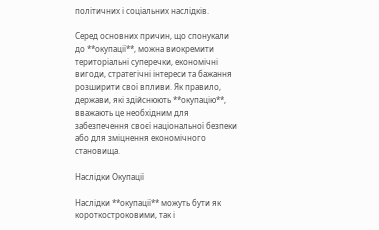політичних і соціальних наслідків.

Серед основних причин, що спонукали до **окупації**, можна виокремити територіальні суперечки, економічні вигоди, стратегічні інтереси та бажання розширити свої впливи. Як правило, держави, які здійснюють **окупацію**, вважають це необхідним для забезпечення своєї національної безпеки або для зміцнення економічного становища.

Наслідки Окупації

Наслідки **окупації** можуть бути як короткостроковими, так і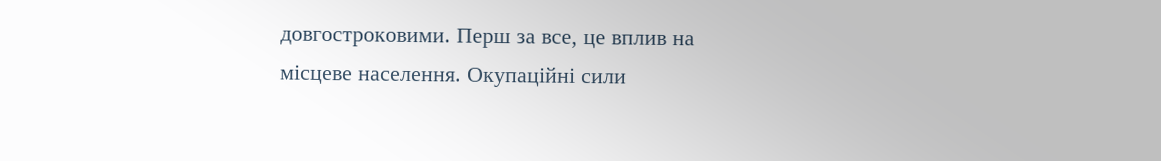довгостроковими. Перш за все, це вплив на місцеве населення. Окупаційні сили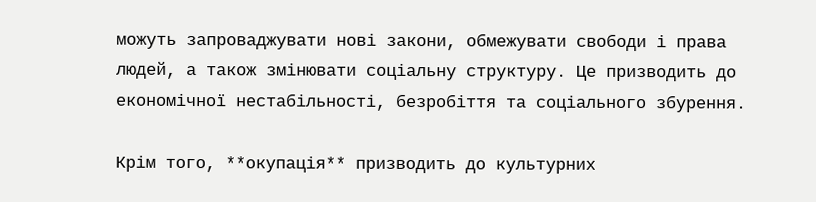можуть запроваджувати нові закони, обмежувати свободи і права людей, а також змінювати соціальну структуру. Це призводить до економічної нестабільності, безробіття та соціального збурення.

Крім того, **окупація** призводить до культурних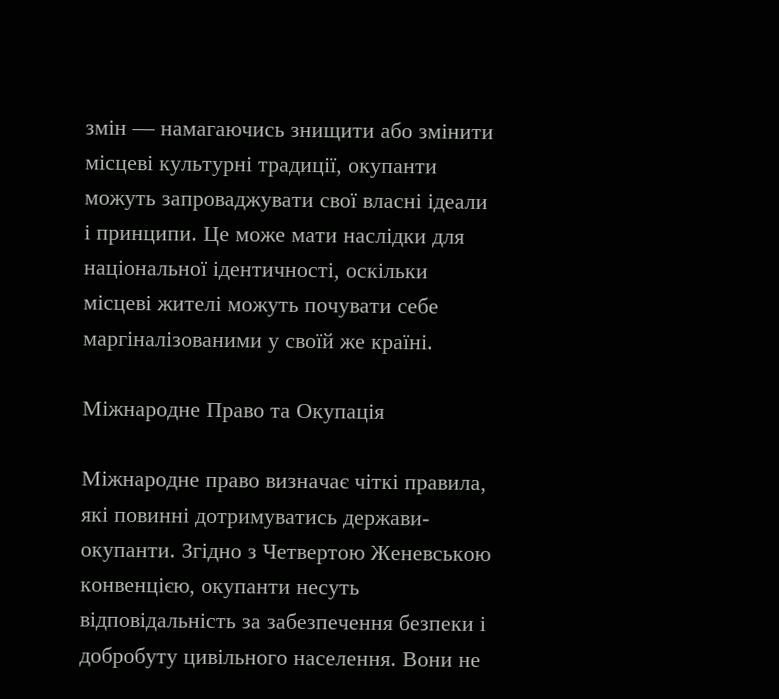змін — намагаючись знищити або змінити місцеві культурні традиції, окупанти можуть запроваджувати свої власні ідеали і принципи. Це може мати наслідки для національної ідентичності, оскільки місцеві жителі можуть почувати себе маргіналізованими у своїй же країні.

Міжнародне Право та Окупація

Міжнародне право визначає чіткі правила, які повинні дотримуватись держави-окупанти. Згідно з Четвертою Женевською конвенцією, окупанти несуть відповідальність за забезпечення безпеки і добробуту цивільного населення. Вони не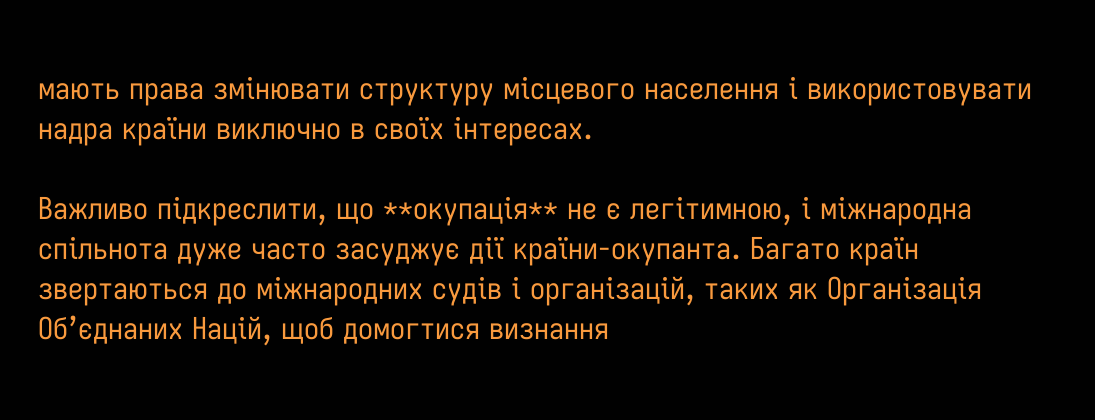мають права змінювати структуру місцевого населення і використовувати надра країни виключно в своїх інтересах.

Важливо підкреслити, що **окупація** не є легітимною, і міжнародна спільнота дуже часто засуджує дії країни-окупанта. Багато країн звертаються до міжнародних судів і організацій, таких як Організація Об’єднаних Націй, щоб домогтися визнання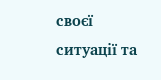своєї ситуації та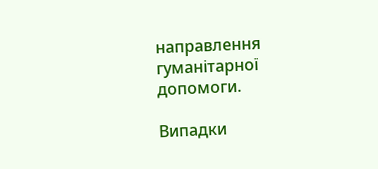направлення гуманітарної допомоги.

Випадки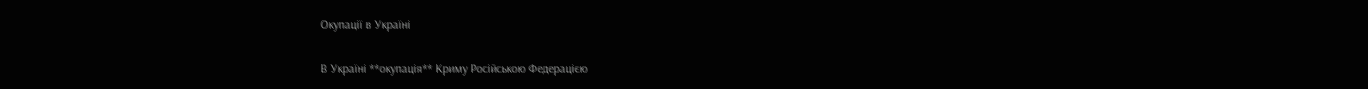Окупації в Україні

В Україні **окупація** Криму Російською Федерацією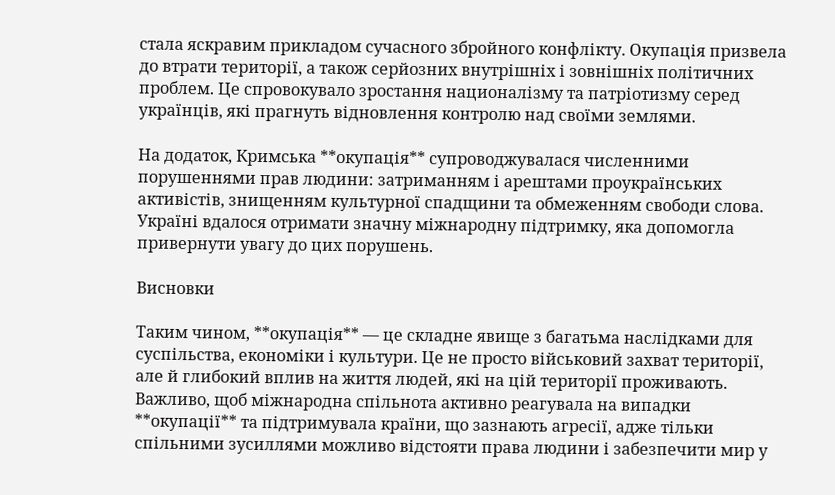стала яскравим прикладом сучасного збройного конфлікту. Окупація призвела до втрати території, а також серйозних внутрішніх і зовнішніх політичних проблем. Це спровокувало зростання националізму та патріотизму серед українців, які прагнуть відновлення контролю над своїми землями.

На додаток, Кримська **окупація** супроводжувалася численними порушеннями прав людини: затриманням і арештами проукраїнських активістів, знищенням культурної спадщини та обмеженням свободи слова. Україні вдалося отримати значну міжнародну підтримку, яка допомогла привернути увагу до цих порушень.

Висновки

Таким чином, **окупація** — це складне явище з багатьма наслідками для суспільства, економіки і культури. Це не просто військовий захват території, але й глибокий вплив на життя людей, які на цій території проживають. Важливо, щоб міжнародна спільнота активно реагувала на випадки **окупації** та підтримувала країни, що зазнають агресії, адже тільки спільними зусиллями можливо відстояти права людини і забезпечити мир у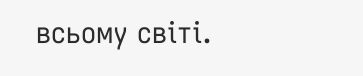всьому світі.